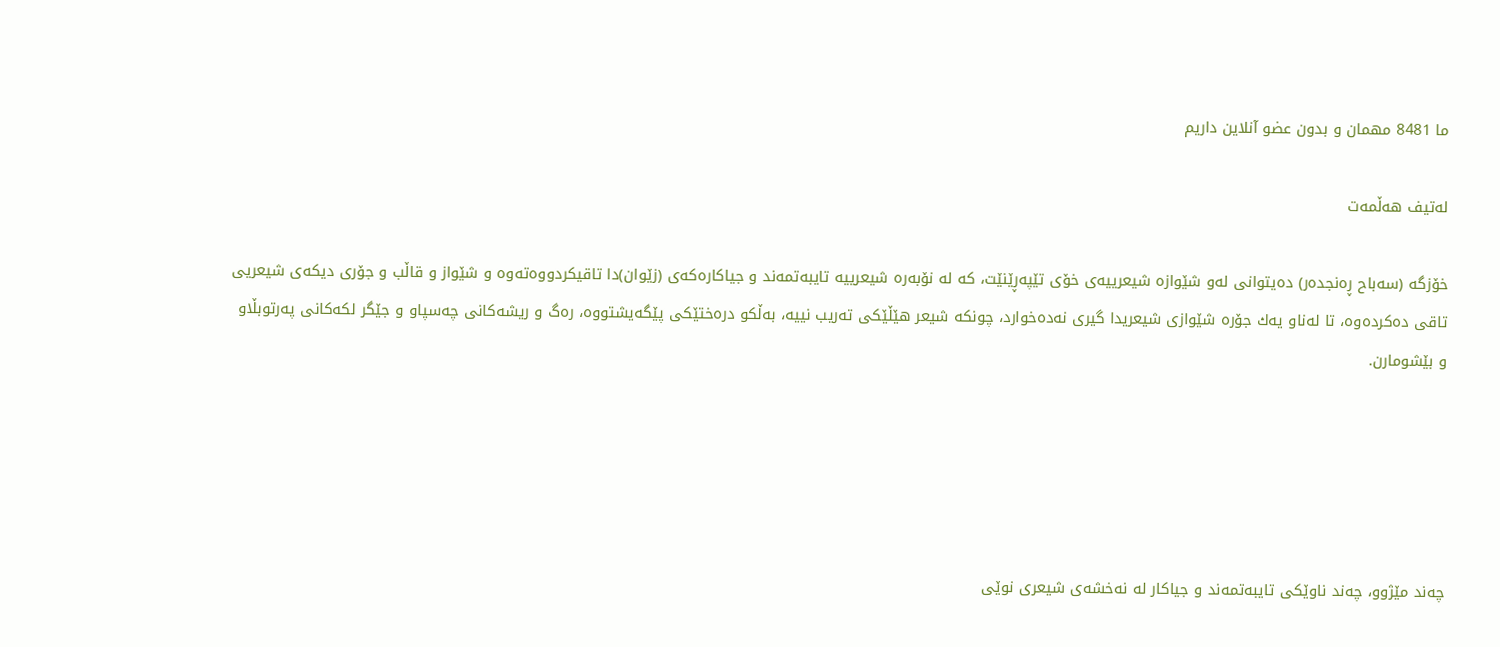ما 8481 مهمان و بدون عضو آنلاین داریم

له‌تیف هه‌ڵمه‌ت

خۆزگه‌ (سه‌باح ڕه‌نجده‌ر) ده‌یتوانی له‌و شێوازه‌ شیعرییه‌ى خۆى تێپه‌ڕێنێت، كه‌ له‌ نۆبه‌ره‌ شیعرییه‌ تایبه‌تمه‌ند و جیاكاره‌كه‌ی (زێوان)دا تاقیكردووه‌ته‌وه‌ و شێواز و قاڵب و جۆرى دیكه‌ى شیعریی تاقی ده‌كرده‌وه‌، تا له‌ناو یه‌ك جۆره‌ شێوازى شیعریدا گیری نه‌ده‌خوارد، چونكه‌ شیعر هێڵێكی ته‌ریب نییه‌، به‌ڵكو دره‌ختێكی پێگه‌یشتووه‌، ره‌گ و ریشه‌كانی چه‌سپاو و جێگر لكه‌كانی په‌رتوبڵاو و بێشومارن.





چه‌ند مێژوو، چه‌ند ناوێكی تایبه‌تمه‌ند و جیاكار له‌ نه‌خشه‌ى شیعری نوێى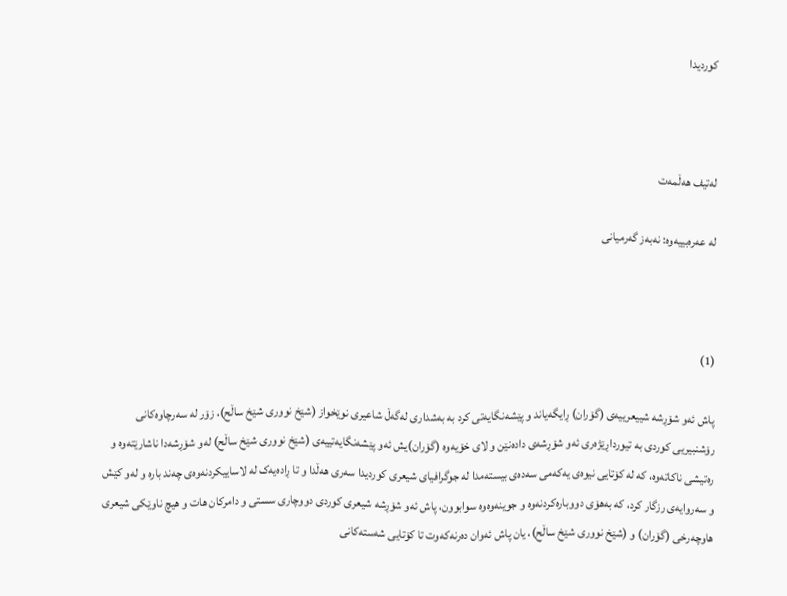كوردیدا



له‌تیف هه‌ڵمه‌ت

له‌ عه‌ره‌بییه‌وه‌: نه‌به‌ز گه‌رمیانى



(1)

پاش ئه‌و شۆڕشه‌ شییعرییه‌ى (گۆران) ڕایگه‌یاند و پێشه‌نگایه‌تی كرد به‌ به‌شدارى له‌گه‌ڵ شاعیری نوێخواز (شێخ نووری شێخ ساڵح)، زۆر له‌ سه‌رچاوه‌كانی رۆشنبیریی كوردی به‌ تیورداڕێژه‌رى ئه‌و شۆڕشه‌ى داده‌نێن و لاى خۆیه‌وه‌ (گۆران)یش ئه‌و پێشه‌نگایه‌تییه‌ى (شێخ نووری شێخ ساڵح) له‌و شۆڕشه‌دا ناشارێته‌وه‌ و ره‌تیشی ناكاته‌وه‌، كه‌ له‌ كۆتایی نیوه‌ى یه‌كه‌می سه‌ده‌ى بیسته‌مدا له‌ جوگرافیای شیعری كوردیدا سه‌رى هه‌ڵدا و تا ڕادەیەک له‌ لاساییكردنه‌وه‌ى چه‌ند باره‌ و له‌و كێش و سه‌روایه‌ى رزگار كرد، كه‌ به‌هۆى دووباره‌كردنه‌وه‌ و جوینه‌وه‌وه‌ سوابوون، پاش ئه‌و شۆڕشه‌ شیعری كوردی دووچارى سستی و دامركان هات و هیچ ناوێكی شیعری هاوچه‌رخی (گۆران) و (شێخ نووری شێخ ساڵح)، یان پاش ئه‌وان ده‌رنه‌كه‌وت تا كۆتایی شه‌سته‌كانی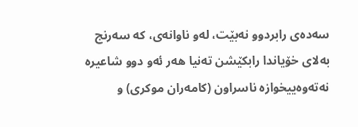سه‌ده‌ى رابردوو نه‌بێت، له‌و ناوانه‌ى، كه‌ سه‌رنج به‌لاى خۆیاندا رابكێشن ته‌نیا هه‌ر ئه‌و دوو شاعیره‌ نه‌ته‌وه‌ییخوازه‌ ناسراون (كامه‌ران موكری) و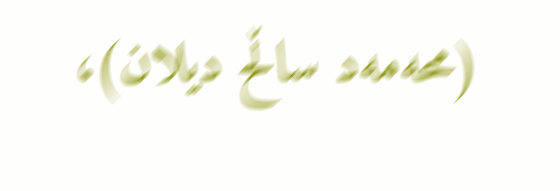(محه‌مه‌د ساڵح دیلان)،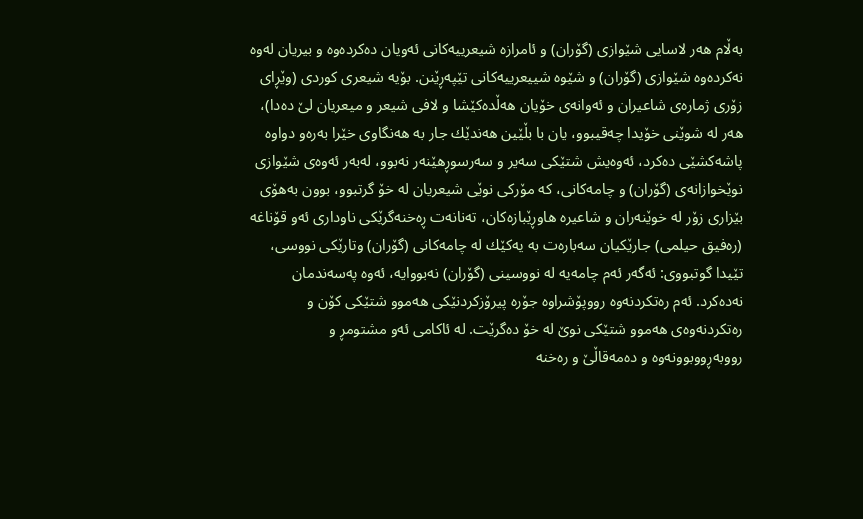به‌ڵام هه‌ر لاسایی شێوازى (گۆران) و ئامرازه‌ شیعرییه‌كانی ئه‌ویان ده‌كرده‌وه‌ و بیریان له‌وه‌ نه‌كرده‌وه‌ شێوازى (گۆران) و شێوه‌ شییعرییه‌كانی تێپه‌ڕێنن. بۆیه‌ شیعری كوردی (وێڕاى زۆرى ژماره‌ى شاعیران و ئه‌وانه‌ى خۆیان هه‌ڵده‌كێشا و لافی شیعر و میعریان لێ ده‌دا)، هه‌ر له‌ شوێنی خۆیدا چه‌قیبوو، یان با بڵێین هه‌ندێك جار به‌ هه‌نگاوى خێرا به‌ره‌و دواوه‌ پاشه‌كشێى ده‌كرد، ئه‌وه‌یش شتێكی سه‌یر و سه‌رسوڕهێنه‌ر نه‌بوو، له‌به‌ر ئه‌وه‌ى شێوازى نوێخوازانه‌ى (گۆران) و چامه‌كانی، كه‌ مۆركی نوێى شیعریان له ‌خۆ گرتبوو، بوون به‌هۆى بێزارى زۆر له‌ خوێنه‌ران و شاعیره‌ هاوڕێبازه‌كان، ته‌نانه‌ت ڕەخنەگرێکی ناودارى ئه‌و قۆناغه‌ (ره‌فیق حیلمی) جارێكیان سه‌باره‌ت به‌ یه‌كێك له‌ چامه‌كانی (گۆران) وتارێكی نووسی، تێیدا گوتبووى: ئه‌گه‌ر ئه‌م چامه‌یه‌ له‌ نووسینى (گۆران) نه‌بووایه‌، ئه‌وه‌ په‌سه‌ندمان نه‌ده‌كرد. ئه‌م ره‌تكردنه‌وه‌ رووپۆشراوه‌ جۆره‌ پیرۆزكردنێكى هه‌موو شتێكى كۆن و ره‌تكردنه‌وه‌ى هه‌موو شتێكی نوێ له ‌خۆ ده‌گرێت. له‌ ئاكامی ئه‌و مشتومڕ و رووبه‌ڕووبوونه‌وه‌ و ده‌مه‌قاڵێ و ره‌خنه‌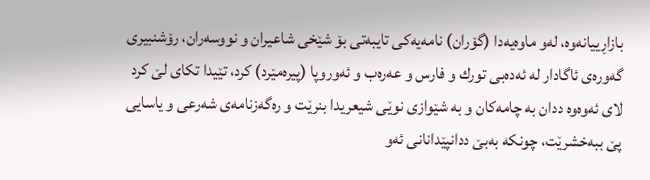بازاڕییانه‌وه‌، له‌و ماوه‌یه‌دا (گۆران) نامه‌یه‌كى تایبه‌تى بۆ شێخى شاعیران و نووسه‌ران، رۆشنبیرى گه‌وره‌ى ئاگادار له‌ ئه‌ده‌بى تورك و فارس و عه‌ره‌ب و ئه‌وروپا (پیره‌مێرد) كرد، تێیدا تكاى لێ كرد لاى ئه‌وه‌وه‌ ددان به‌ چامه‌كان و به‌ شێوازى نوێى شیعریدا بنرێت و ره‌گه‌زنامه‌ى شه‌رعی و یاسایی پێ ببه‌خشرێت، چونكه‌ به‌بێ ددانپێدانانی ئه‌و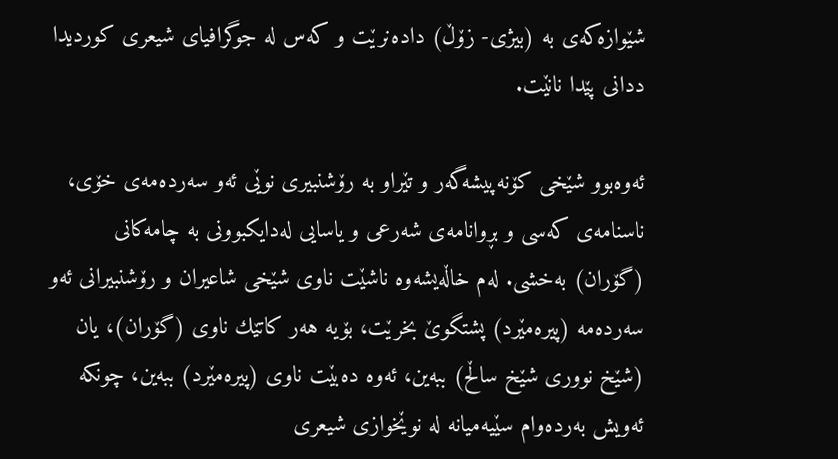شێوازه‌كه‌ى به‌ (بیژى- زۆڵ) داده‌نرێت و كه‌س له‌ جوگرافیای شیعری كوردیدا ددانی پێدا نانێت.

ئه‌وه‌بوو شێخی كۆنه‌پیشه‌گه‌ر و تێراو به‌ رۆشنبیرى نوێى ئه‌و سه‌رده‌مه‌ى خۆى، ناسنامه‌ى كه‌سى و بڕوانامه‌ى شه‌رعی و یاسایی له‌دایكبوونی به‌ چامه‌كانی (گۆران) به‌خشی. له‌م خاڵه‌یشه‌وه‌ ناشێت ناوى شێخی شاعیران و رۆشنبیرانی ئه‌و سه‌رده‌مه‌ (پیره‌مێرد) پشتگوێ بخرێت، بۆیه‌ هه‌ر كاتێك ناوى (گۆران)، یان (شێخ نووری شێخ ساڵح) ببه‌ین، ئه‌وه‌ ده‌بێت ناوى (پیره‌مێرد) ببه‌ین، چونكه‌ ئه‌ویش به‌رده‌وام سێیه‌میانه‌ له‌ نوێخوازى شیعری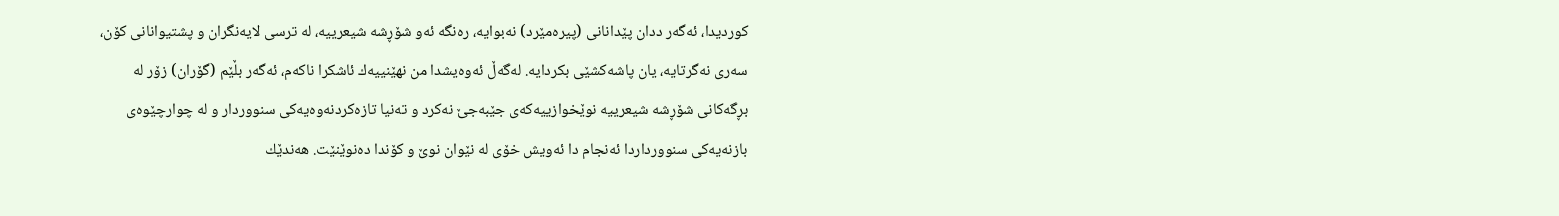كوردیدا، ئه‌گه‌ر ددان پێدانانی (پیره‌مێرد) نه‌بوایه‌، ره‌نگه‌ ئه‌و شۆڕشه‌ شیعرییه‌، له‌ ترسى لایه‌نگران و پشتیوانانی كۆن، سه‌رى نه‌گرتایه‌، یان پاشه‌كشێی بكردایه‌. لەگەڵ ئه‌وه‌یشدا من نهێنییه‌ك ئاشكرا ناكه‌م، ئه‌گه‌ر بڵێم (گۆران) زۆر له‌ بڕگه‌كانی شۆڕشه‌ شیعرییه‌ نوێخوازییه‌كه‌ى جێبه‌جێ نه‌كرد و ته‌نیا تازه‌كردنه‌وه‌یه‌كی سنووردار و له‌ چوارچێوه‌ى بازنه‌یه‌كی سنوورداردا ئه‌نجام دا ئه‌ویش خۆی له‌ نێوان نوێ و كۆندا ده‌نوێنێت. هه‌ندێك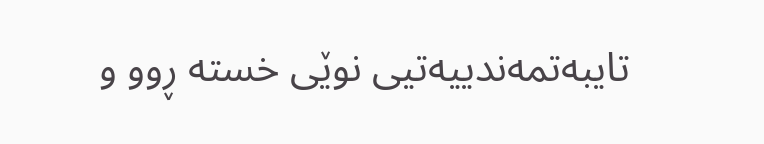تایبه‌تمه‌ندییه‌تیی نوێى خسته‌ ڕوو و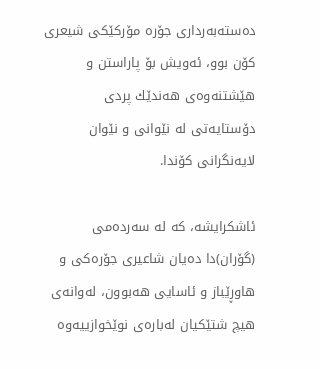ده‌سته‌به‌ردارى جۆره‌ مۆركێكی شیعری كۆن بوو، ئه‌ویش بۆ پاراستن و هێشتنه‌وه‌ى هه‌ندێك پردی دۆستایه‌تی له‌ نێوانی و نێوان لایه‌نگرانی كۆندا.

ئاشكرایشه‌، كه‌ له‌ سه‌رده‌می (گۆران)دا ده‌یان شاعیری جۆره‌كی و هاوڕێباز و ئاسایی هه‌بوون، له‌وانه‌ى هیچ شتێكیان له‌باره‌ى نوێخوازییه‌وه‌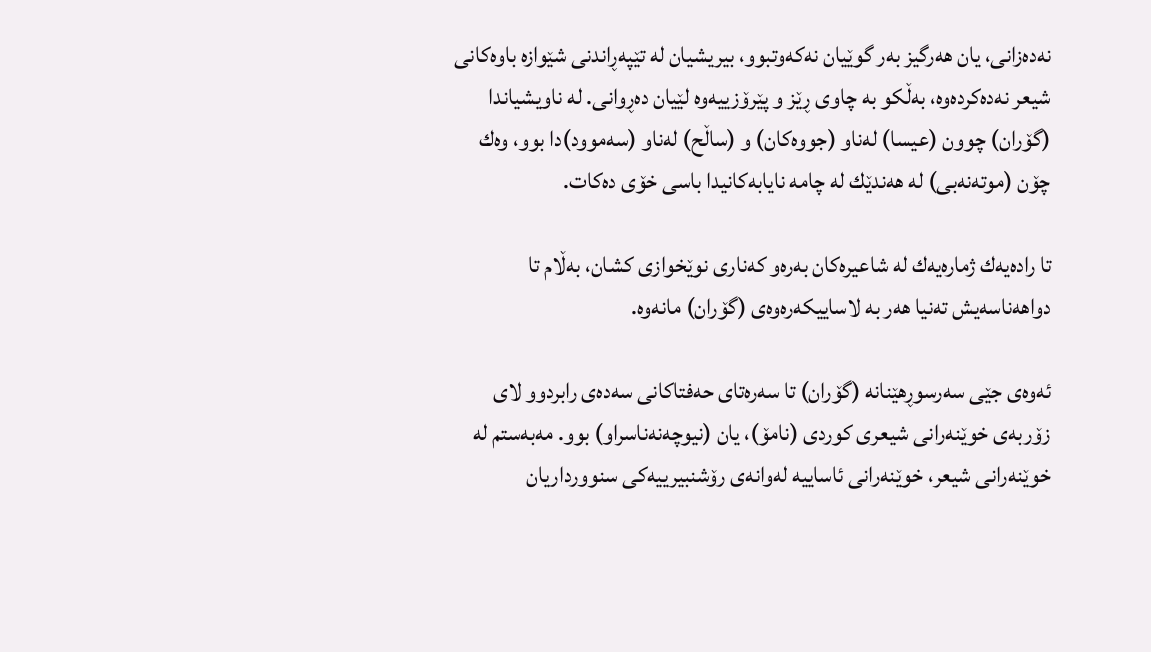نه‌ده‌زانی، یان هه‌رگیز به‌ر گوێیان نه‌كه‌وتبوو، بیریشیان له‌ تێپه‌ڕاندنى شێوازه‌ باوه‌كانی شیعر نه‌ده‌كرده‌وه‌، به‌ڵكو به‌ چاوى ڕێز و پێرۆزییه‌وه‌ لێیان ده‌ڕوانی. له‌ ناویشیاندا (گۆران) چوون (عیسا) له‌ناو (جووه‌كان) و (ساڵح) له‌ناو (سه‌موود)دا بوو، وه‌ك چۆن (موته‌نه‌بی) له‌ هه‌ندێك له‌ چامه‌ نایابه‌كانیدا باسی خۆی ده‌كات.

تا راده‌یه‌ك ژماره‌یه‌ك له‌ شاعیره‌كان به‌ره‌و كه‌نارى نوێخوازى كشان، به‌ڵام تا دواهه‌ناسه‌یش ته‌نیا هه‌ر به‌ لاساییكه‌ره‌وه‌ى (گۆران) مانه‌وه‌.

ئه‌وه‌ى جێى سه‌رسوڕهێنانه‌ (گۆران) تا سه‌ره‌تای حه‌فتاكانی سه‌ده‌ى رابردوو لاى زۆربه‌ى خوێنه‌رانی شیعری كوردی (نامۆ)، یان (نیوچه‌نه‌ناسراو) بوو. مه‌به‌ستم له‌ خوێنه‌رانی شیعر، خوێنه‌رانی ئاساییه‌ له‌وانه‌ى رۆشنبیرییه‌كی سنوورداریان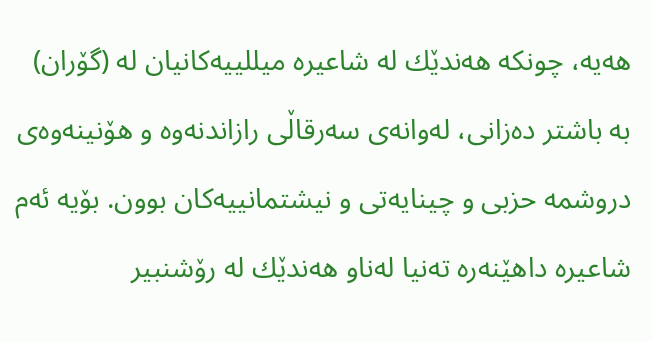هه‌یه‌، چونكه‌ هه‌ندێك له‌ شاعیره‌ میللییه‌كانیان له‌ (گۆران) به ‌باشتر ده‌زانی، له‌وانه‌ى سه‌رقاڵى رازاندنه‌وه‌ و هۆنینه‌وه‌ى دروشمه‌ حزبی و چینایه‌تی و نیشتمانییه‌كان بوون. بۆیه‌ ئه‌م شاعیره‌ داهێنه‌ره‌ ته‌نیا له‌ناو هه‌ندێك له‌ رۆشنبیر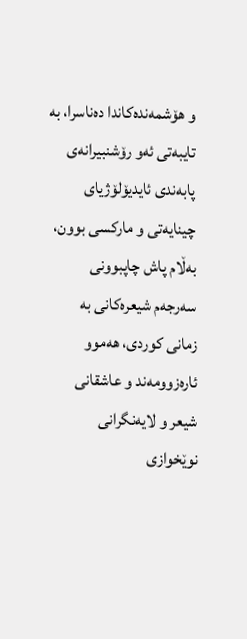و هۆشمه‌نده‌كاندا ده‌ناسرا، به‌ تایبه‌تی ئه‌و رۆشنبیرانه‌ى پابه‌ندی ئایدیۆلۆژیاى چینایه‌تی و ماركسی بوون، به‌ڵام پاش چاپبوونی سه‌رجه‌م شیعره‌كانی به‌ زمانی كوردی، هه‌موو ئاره‌زوومه‌ند و عاشقانی شیعر و لایه‌نگرانی نوێخوازى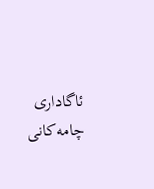ئاگادارى چامه‌كانی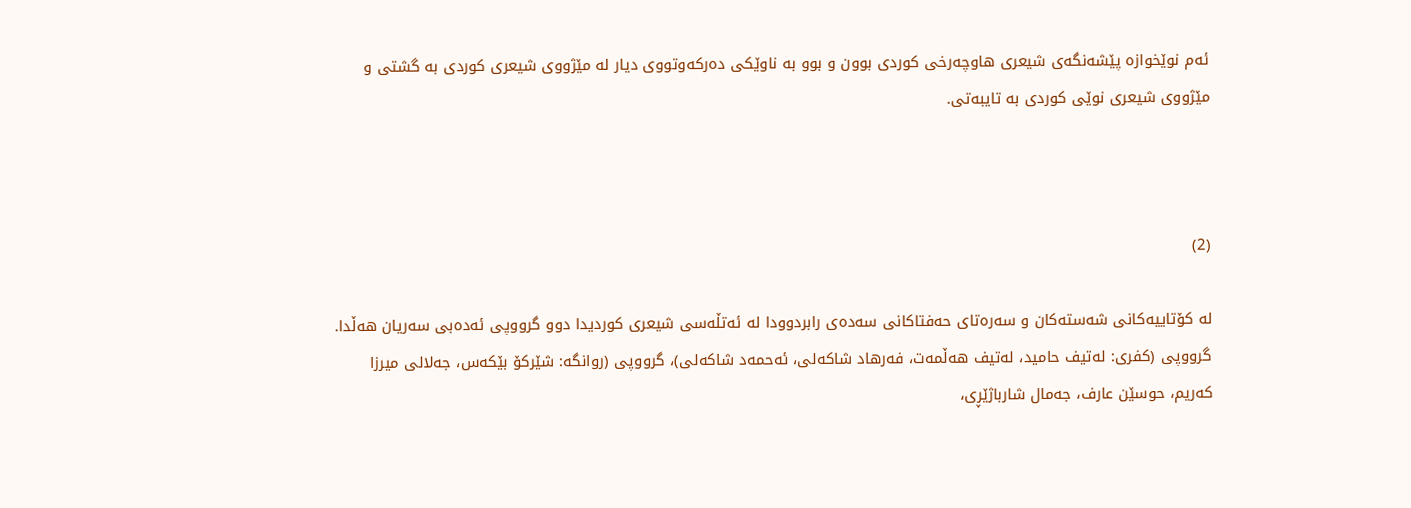ئه‌م نوێخوازه‌ پێشه‌نگه‌ى شیعری هاوچه‌رخی كوردی بوون و بوو به‌ ناوێكی ده‌ركه‌وتووى دیار له‌ مێژووى شیعری كوردی به‌ گشتی و مێژووى شیعری نوێى كوردی به‌ تایبه‌تی.



(2)

له‌ كۆتاییه‌كانی شه‌سته‌كان و سه‌ره‌تای حه‌فتاكانی سه‌ده‌ى رابردوودا له‌ ئه‌تڵه‌سی شیعری كوردیدا دوو گرووپى ئه‌ده‌بی سه‌ریان هه‌ڵدا. گرووپی (كفرى: له‌تیف حامید، له‌تیف هه‌ڵمه‌ت، فه‌رهاد شاكه‌لى، ئه‌حمه‌د شاكه‌لى)، گرووپی (روانگه‌: شێركۆ بێكه‌س، جه‌لالى میرزا كه‌ریم، حوسێن عارف، جه‌مال شارباژێڕى،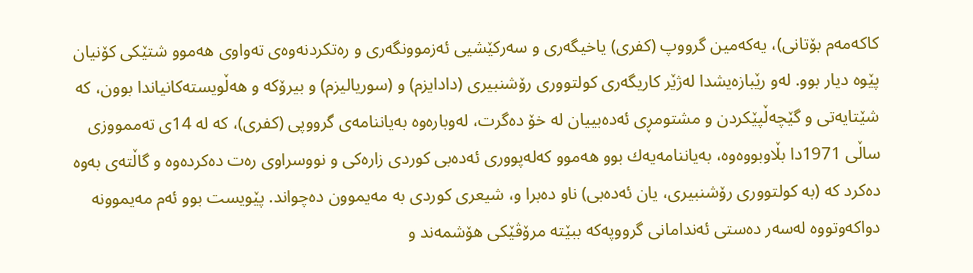كاكه‌مه‌م بۆتانى)، یه‌كه‌مین گرووپ (كفرى) یاخیگه‌ری و سه‌ركێشیی ئه‌زموونگه‌رى و ره‌تكردنه‌وه‌ى ته‌واوى هه‌موو شتێكی كۆنیان پێوه‌ دیار بوو. له‌و رێبازه‌یشدا له‌ژێر كاریگه‌ری كولتوورى رۆشنبیری (دادایزم) و (سوریالیزم) و بیرۆكه‌ و هه‌ڵویسته‌كانیاندا بوون، كه‌ شێتایه‌تی و گێچەڵپێكردن و مشتومڕى ئه‌ده‌بییان له‌ خۆ ده‌گرت، له‌وباره‌وه‌ به‌یاننامه‌ی گرووپی (كفری)، كه‌ له‌ 14ى ته‌ممووزى ساڵى 1971دا بڵاوبووه‌وه‌، به‌یاننامه‌یه‌ك بوو هه‌موو كه‌له‌پووری ئه‌ده‌بی كوردی زاره‌كی و نووسراوی ره‌ت ده‌كرده‌وه‌ و گاڵته‌ى به‌وه‌ ده‌كرد كه‌ (به‌ كولتوورى رۆشنبیرى، یان ئه‌ده‌بی) ناو ده‌برا و، شیعری كوردى به‌ مه‌یموون ده‌چواند. پێویست بوو ئه‌م مه‌یموونه‌ دواكه‌وتووه‌ له‌سه‌ر ده‌ستی ئه‌ندامانی گرووپه‌كه‌ ببێته‌ مرۆڤێكی هۆشمه‌ند و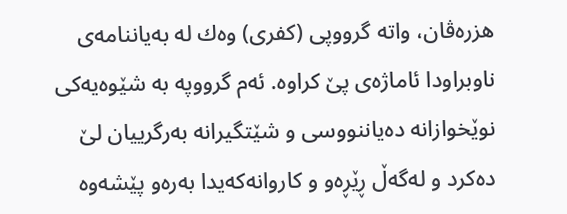هزره‌ڤان، واته‌ گرووپى (كفری) وه‌ك له‌ به‌یاننامه‌ى ناوبراودا ئاماژه‌ى پێ كراوه‌. ئه‌م گرووپه‌ به‌ شێوه‌یه‌كی نوێخوازانه‌ ده‌یاننووسی و شێتگیرانه‌ به‌رگرییان لێ ده‌كرد و لەگەڵ ڕێڕە‌و و كاروانه‌كه‌یدا به‌ره‌و پێشه‌وه‌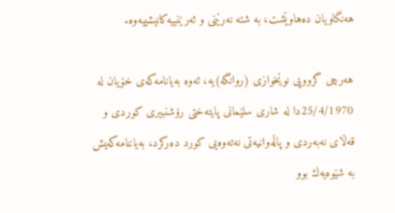هه‌نگاویان ده‌هاوێشت، به‌ شته‌ نه‌رێنی و ئه‌رێنییه‌كانیشییه‌وه‌.

هه‌رچى گرووپى نوێخوازى (روانگه‌)یه‌، ئه‌وه‌ به‌یانامه‌كه‌ى خۆیان له‌ 25/4/1970دا له‌ شارى سلێمانی پایته‌ختی رۆشنبیرى كوردی و قه‌ڵاى نه‌به‌ردی و پاڵه‌وانیه‌تی نه‌ته‌وه‌یی كورد ده‌ركرد، به‌یاننامه‌كه‌یش به‌ شێوه‌یه‌ك بوو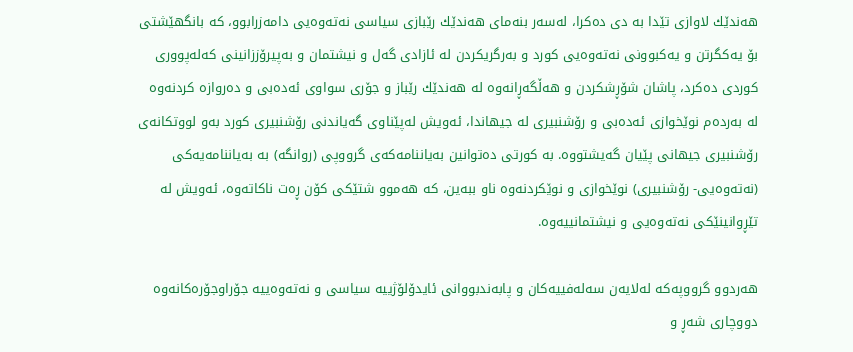هه‌ندێك لاوازی تێدا به‌ دى ده‌كرا، له‌سه‌ر بنه‌ماى هه‌ندێك رێبازی سیاسی نه‌ته‌وه‌یی دامه‌زرابوو، كه‌ بانگهێشتی بۆ یه‌كگرتن و یه‌كبوونی نه‌ته‌وه‌یی كورد و به‌رگریكردن له‌ ئازادى گه‌ل و نیشتمان و به‌پیرۆززانینی كه‌له‌پوورى كوردى ده‌كرد، پاشان شۆڕشكردن و هه‌ڵگه‌ڕانه‌وه‌ له‌ هه‌ندێك رێباز و جۆرى سواوى ئه‌ده‌بی و ده‌روازه‌ كردنه‌وه‌ له‌ به‌رده‌م نوێخوازى ئه‌ده‌بی و رۆشنبیری له‌ جیهاندا، ئه‌ویش له‌پێناوى گه‌یاندنی رۆشنبیرى كورد به‌و لووتكانه‌ى رۆشنبیری جیهانی پێیان گه‌یشتووه‌. به‌ كورتی ده‌توانین به‌یاننامه‌كه‌ى گرووپی (روانگه‌) به‌ به‌یاننامه‌یه‌كی (نه‌ته‌وه‌یی- رۆشنبیرى) نوێخوازى و نوێكردنه‌وه‌ ناو ببه‌ین، كه‌ هه‌موو شتێكی كۆن ڕەت ناكاته‌وه‌، ئه‌ویش له‌ تێڕوانینێكی نه‌ته‌وه‌یی و نیشتمانییه‌وه‌.

هه‌ردوو گرووپه‌كه‌ له‌لایه‌ن سه‌له‌فییه‌كان و پابه‌ندبووانی ئایدۆلۆژییه‌ سیاسی و نه‌ته‌وه‌ییه‌ جۆراوجۆره‌كانه‌وه‌ دووچارى شه‌ڕ و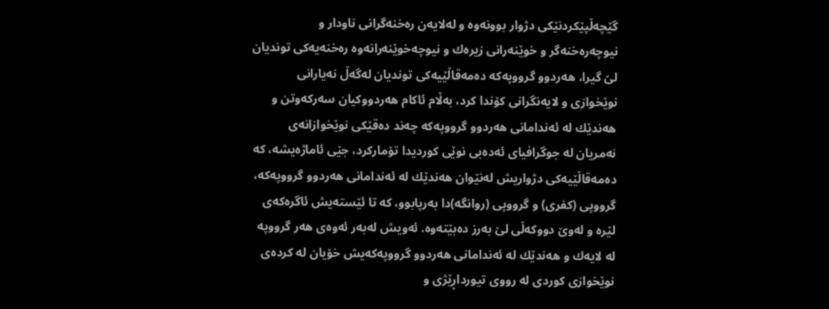گێچەڵپێكردنێكى دژوار بوونه‌وه‌ و له‌لایه‌ن ره‌خنه‌گرانى ناودار و نیوچه‌ره‌خنه‌گر و خوێنه‌رانی زیره‌ك و نیوچه‌خوێنه‌رانه‌وه‌ ره‌خنه‌یه‌كی توندیان لێ گیرا، هه‌ردوو گرووپه‌كه‌ ده‌مه‌قاڵێیه‌كی توندیان لەگەڵ نه‌یارانی نوێخوازى و لایه‌نگرانی كۆندا كرد، به‌ڵام ئاكام هه‌ردووكیان سه‌ركه‌وتن و هه‌ندێك له‌ ئه‌ندامانی هه‌ردوو گرووپه‌كه‌ چه‌ند ده‌قێكی نوێخوازانه‌ى نه‌مریان له‌ جوگرافیاى ئه‌ده‌بی نوێى كوردیدا تۆماركرد، جێى ئاماژه‌یشه‌، كه‌ ده‌مه‌قاڵێیه‌كی دژواریش له‌نێوان هه‌ندێك له‌ ئه‌ندامانی هه‌ردوو گرووپه‌كه‌، گرووپى (كفرى) و گرووپى (روانگه‌)دا به‌رپابوو، كه‌ تا ئێسته‌یش ئاگره‌كه‌ى لێره‌ و له‌وێ دووكه‌ڵى لێ به‌رز ده‌بێته‌وه‌. ئه‌ویش له‌به‌ر ئه‌وه‌ى هه‌ر گرووپه‌ له‌ لایه‌ك و هه‌ندێك له‌ ئه‌ندامانی هه‌ردوو گرووپه‌كه‌یش خۆیان له‌ كرده‌ى نوێخوازى كوردی له‌ رووى تیورداڕێژى و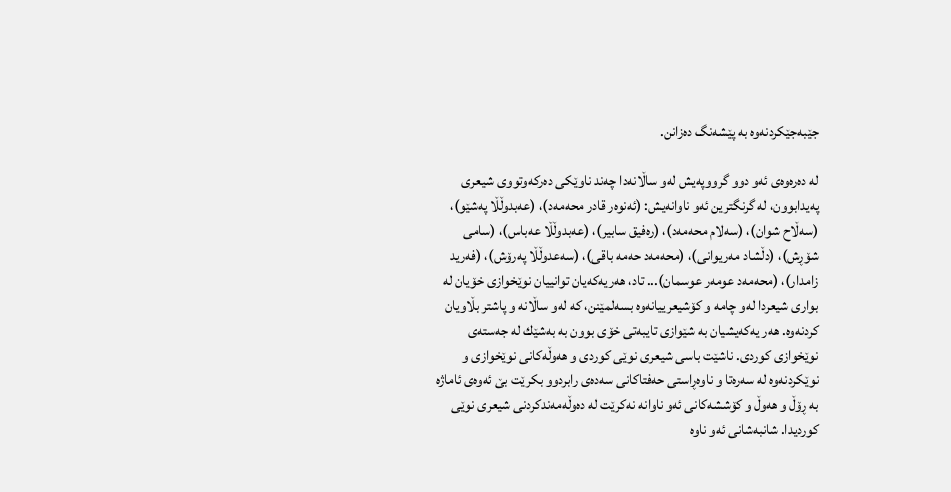جێبه‌جێكردنه‌وه‌ به‌ پێشه‌نگ ده‌زانن.

له‌ ده‌ره‌وه‌ى ئه‌و دوو گرووپه‌یش له‌و ساڵانه‌دا چه‌ند ناوێكى ده‌ركه‌وتووى شیعری په‌یدابوون، له‌ گرنگترین ئه‌و ناوانه‌یش: (ئه‌نوه‌ر قادر محه‌مه‌د)، (عه‌بدوڵڵا په‌شێو)، (سه‌ڵاح شوان)، (سه‌لام محه‌مه‌د)، (ره‌فیق سابیر)، (عه‌بدوڵڵا عه‌باس)، (سامى شۆڕش)، (دڵشاد مه‌ریوانى)، (محه‌مه‌د حه‌مه‌ باقی)، (سه‌عدوڵڵا په‌رۆش)، (فه‌رید زامدار)، (محه‌مه‌د عومه‌ر عوسمان)... تاد، هه‌ریه‌كه‌یان توانییان نوێخوازى خۆیان له‌ بوارى شیعردا له‌و چامه‌ و كۆشیعرییانه‌وه‌ بسه‌لمێنن، كه‌ له‌و ساڵانه‌ و پاشتر بڵاویان كردنه‌وه‌. هه‌ر یه‌كه‌یشیان به‌ شێوازى تایبه‌تی خۆی بوون به‌ به‌شێك له‌ جه‌سته‌ى نوێخوازى كوردی. ناشێت باسى شیعری نوێى كوردى و هه‌وڵه‌كانى نوێخوازى و نوێكردنه‌وه‌ له‌ سه‌ره‌تا و ناوه‌ڕاستى حه‌فتاكانى سه‌ده‌ى رابردوو بكرێت بێ ئه‌وه‌ى ئاماژه‌ به‌ ڕۆڵ و هه‌وڵ و كۆششه‌كانى ئه‌و ناوانه‌ نه‌كرێت له‌ ده‌وڵه‌مه‌ندكردنى شیعری نوێى كوردیدا. شانبه‌شانى ئه‌و ناوه‌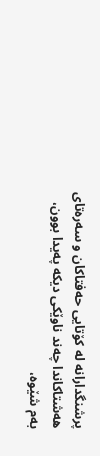پرشنگدارانه‌ له‌ كۆتایی حه‌فتاكان و سه‌ره‌تاى هه‌شتاكاندا چه‌ند ناوێكى دیكه‌ په‌یدا بوون، به‌م شێوه‌،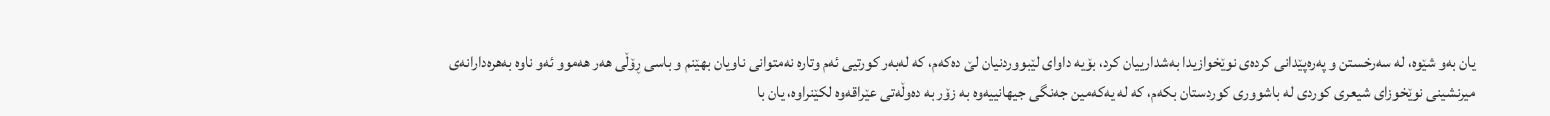یان به‌و شێوه‌، له‌ سه‌رخستن و په‌ره‌پێدانى كرده‌ى نوێخوازیدا به‌شدارییان كرد، بۆیه‌ داواى لێبووردنیان لێ ده‌كه‌م، كه‌ له‌به‌ر كورتیی ئه‌م وتاره‌ نه‌متوانی ناویان بهێنم و باسی ڕۆڵی هه‌ر هه‌موو ئه‌و ناوه‌ به‌هره‌دارانه‌ى میرنشینی نوێخوزاى شیعری كوردی له‌ باشوورى كوردستان بكه‌م، كه‌ له‌ یه‌كه‌مین جه‌نگی جیهانییه‌وه‌ به‌ زۆر به‌ ده‌وڵه‌تی عێراقه‌وه‌ لكێنراوه‌، یان با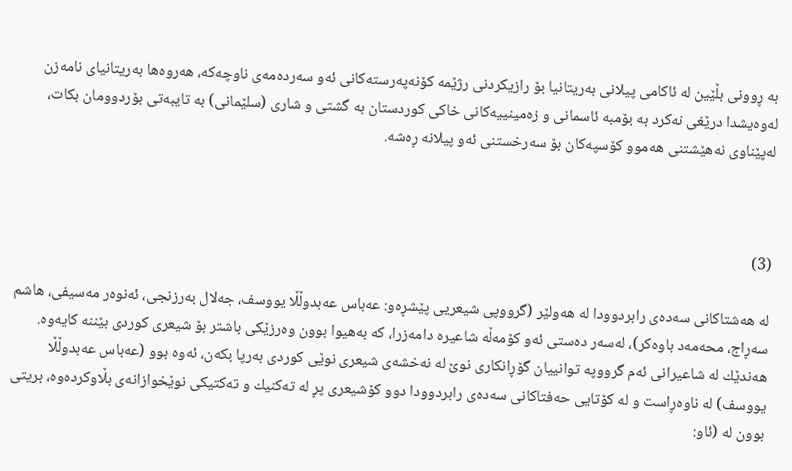به‌ ڕوونی بڵێین له‌ ئاكامی پیلانی به‌ریتانیا بۆ رازیكردنی رژێمه‌ كۆنه‌په‌رسته‌كانی ئه‌و سه‌رده‌مه‌ى ناوچه‌كه‌، هه‌روه‌ها به‌ریتانیاى نامه‌زن له‌وه‌یشدا درێغی نه‌كرد به‌ بۆمبه‌ ئاسمانی و زه‌مینییه‌كانی خاكی كوردستان به‌ گشتی و شارى (سلێمانی) به‌ تایبه‌تی بۆردوومان بكات، له‌پێناوى نه‌هێشتنی هه‌موو كۆسپه‌كان بۆ سه‌رخستنی ئه‌و پیلانه‌ ڕەشە‌.



(3)

له‌ هه‌شتاكانى سه‌ده‌ى رابردوودا له‌ هه‌ولێر (گرووپى شیعریی پێشڕه‌و: عه‌باس عه‌بدوڵڵا یووسف، جه‌لال به‌رزنجى، ئه‌نوه‌ر مه‌سیفى، هاشم سه‌ڕاج، محه‌مه‌د باوه‌كر)، له‌سه‌ر ده‌ستی ئه‌و كۆمه‌ڵه‌ شاعیره‌ دامه‌زرا، كه‌ به‌هیوا بوون وه‌رزێكی باشتر بۆ شیعری كوردی بێننه‌ كایه‌وه‌. هه‌ندێك له‌ شاعیرانی ئه‌م گرووپه‌ توانییان گۆڕانكاری نوێ له‌ نه‌خشه‌ى شیعری نوێى كوردی به‌رپا بكه‌ن، ئه‌وه‌ بوو (عه‌باس عه‌بدوڵڵا یووسف) له‌ ناوه‌ڕاست و له‌ كۆتایی حه‌فتاكانی سه‌ده‌ى رابردوودا دوو كۆشیعری پڕ له‌ ته‌كنیك و ته‌كتیكی نوێخوازانه‌ى بڵاوكرده‌وه‌، بریتی بوون له‌ (ئاو: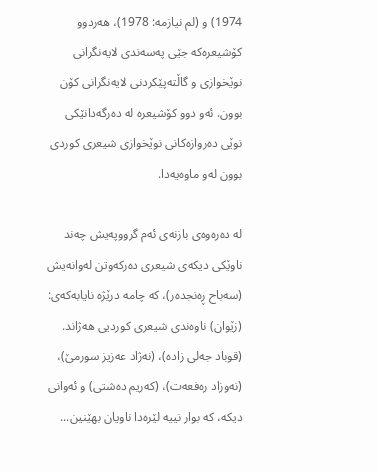1974) و (لم نیازمه‌: 1978)، هه‌ردوو كۆشیعره‌كه‌ جێى په‌سه‌ندى لایه‌نگرانی نوێخوازى و گاڵته‌پێكردنى لایه‌نگرانی كۆن بوون. ئه‌و دوو كۆشیعره‌ له‌ ده‌رگه‌دانێكی نوێى ده‌روازه‌كانی نوێخوازى شیعری كوردی بوون له‌و ماوه‌یه‌دا.

له‌ ده‌ره‌وه‌ى بازنه‌ى ئه‌م گرووپه‌یش چه‌ند ناوێكی دیكه‌ی شیعری ده‌ركه‌وتن له‌وانه‌یش (سه‌باح ڕەنجدەر)، كه‌ چامه‌ درێژه‌ نایابه‌كه‌ى: (زێوان) ناوه‌ندی شیعری كوردیی هه‌ژاند. (قوباد جه‌لی زاده‌)، (نه‌ژاد عه‌زیز سورمێ)، (نه‌وزاد ره‌فعه‌ت)، (كه‌ریم ده‌شتی) و ئه‌وانی دیكه‌، كه‌ بوار نییه‌ لێره‌دا ناویان بهێنین...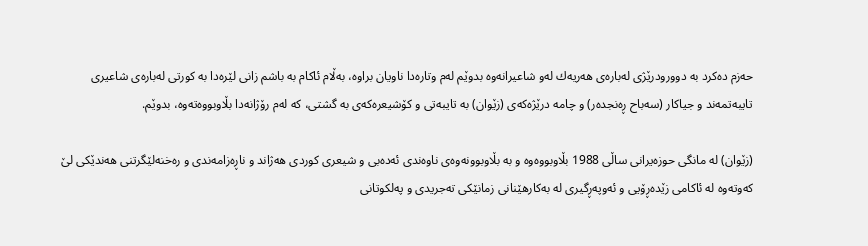حه‌زم ده‌كرد به‌ دوورودرێژى له‌باره‌ى هه‌ریه‌ك له‌و شاعیرانه‌وه‌ بدوێم له‌م وتاره‌دا ناویان براوه‌، به‌ڵام ئاكام به‌ باشم زانی لێره‌دا به‌ كورتی له‌باره‌ى شاعیرى تایبه‌تمه‌ند و جیاكار (سه‌باح ڕه‌نجده‌ر) و چامه‌ درێژه‌كه‌ى (زێوان) به‌ تایبه‌تی و كۆشیعره‌كه‌ى به‌ گشتی، كه‌ له‌م رۆژانه‌دا بڵاوبووه‌ته‌وه‌، بدوێم.

(زێوان) له‌ مانگی حوزه‌یرانی ساڵى 1988 بڵاوبووه‌وه‌ و به‌ بڵاوبوونه‌وه‌ى ناوه‌ندى ئه‌ده‌بى و شیعری كوردی هه‌ژاند و ناڕه‌زامه‌ندی و ره‌خنه‌لێگرتنی هه‌ندێكی لێ كه‌وته‌وه‌ له‌ ئاكامی زێده‌ڕۆیی و ئه‌وپه‌ڕگیری له‌ به‌كارهێنانی زمانێكی ته‌جریدی و په‌لكوتانی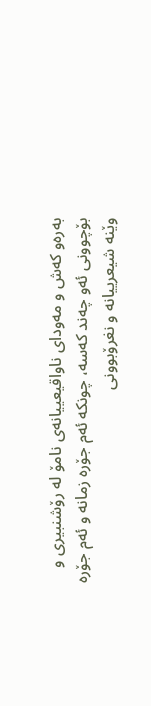به‌ره‌و كه‌ش و مه‌وداى ناواقیعییانه‌ى نامۆ له‌ رۆشنبیری و بۆچوونی ئه‌و چه‌ند كه‌سه‌، چونكه‌ ئه‌م جۆره‌ زمانه‌ و ئه‌م جۆره‌ وێنه‌ شیعرییانه‌ و نغرۆبوونی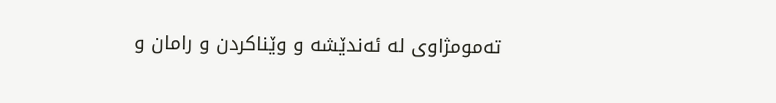ته‌مومژاوى له‌ ئه‌ندێشه‌ و وێناكردن و رامان و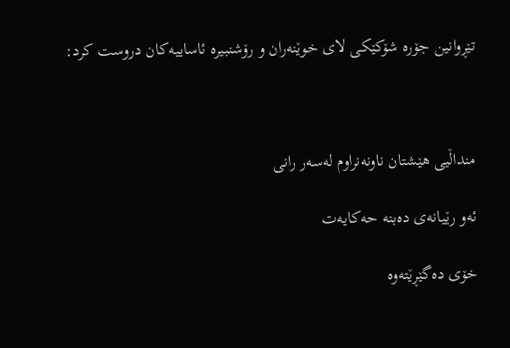تێڕوانین جۆره‌ شۆكێكی لاى خوێنه‌ران و رۆشنبیره‌ ئاساییه‌كان دروست كرد:



منداڵیی هێشتان ناونه‌نراوم له‌سه‌ر رانی

ئه‌و رێیانه‌ى ده‌بنه‌ حه‌كایه‌ت

خۆى ده‌گێڕێته‌وه‌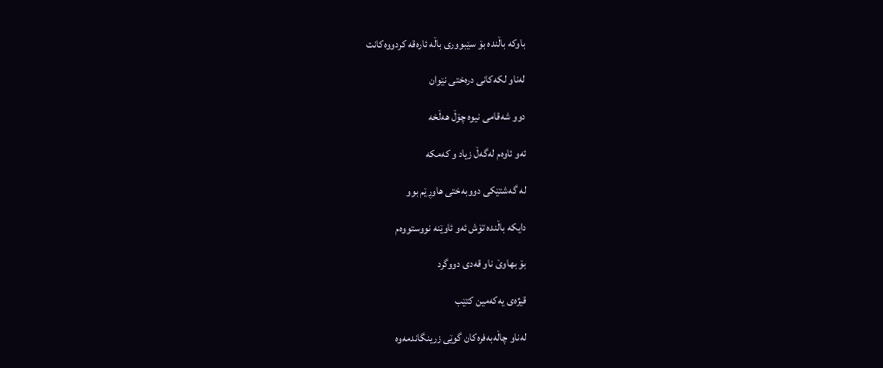باوكه‌ باڵنده‌ بۆ سێبوورى باڵه‌ ئاره‌قه‌ كردووه‌كانت

له‌ناو لكه‌كانى دره‌ختى نێوان

دوو شه‌قامى نیوه‌ چۆڵ هه‌ڵخه‌

ئه‌و ئاوه‌م له‌گه‌ڵ زیاد و كه‌مكه‌

له‌ گه‌شتێكى دووبه‌ختى هاوڕێم بوو

دایكه‌ باڵنده‌ تۆش ئه‌و ئاوێنه‌ نووستووه‌م

بۆ بهاوێ ناو قه‌دى دووگرد

قیژه‌ى یه‌كه‌مین كتێب

له‌ناو چاڵه‌به‌فره‌كان گوێى زرینگاندمه‌وه‌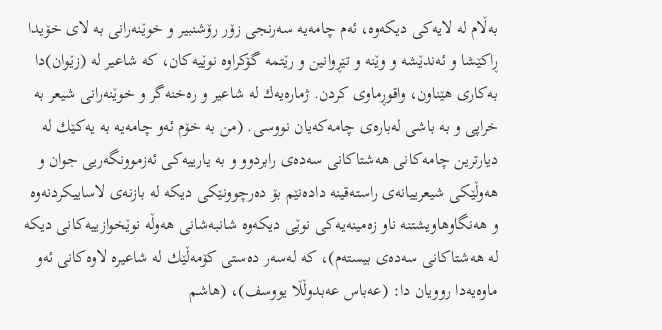به‌ڵام له‌ لایه‌كی دیكه‌وه‌، ئه‌م چامه‌یه‌ سه‌رنجی زۆر رۆشنبیر و خوێنه‌رانی به‌ لاى خۆیدا ڕاکێشا و ئه‌ندێشه‌ و وێنه‌ و تێڕوانین و رێتمه‌ گۆكراوه‌ نوێیه‌كان، كه‌ شاعیر له‌ (زێوان)دا به‌كارى هێناون، واقوڕماوى كردن. ژماره‌یه‌ك له‌ شاعیر و ره‌خنه‌گر و خوێنه‌رانى شیعر به‌ خراپی و به‌ باشی له‌باره‌ى چامه‌كه‌یان نووسی. (من به‌ خۆم ئه‌و چامه‌یه‌ به‌ یه‌كێك له‌ دیارترین چامه‌كانی هه‌شتاكانی سه‌ده‌ى رابردوو و به‌ یارییه‌كی ئەزموونگەریی جوان و هه‌وڵێكی شیعرییانه‌ى راسته‌قینه‌ داده‌نێم بۆ ده‌رچوونێكی دیكه‌ له‌ بازنه‌ى لاساییكردنه‌وه‌ و هه‌نگاوهاویشتنه‌ ناو زه‌مینه‌یه‌كی نوێی دیكه‌وه‌ شانبه‌شانی هه‌وڵه‌ نوێخوازییه‌كانی دیكه‌ له‌ هه‌شتاكانی سه‌ده‌ى بیسته‌م)، كه‌ له‌سه‌ر ده‌ستی كۆمه‌ڵێك له‌ شاعیره‌ لاوه‌كانی ئه‌و ماوه‌یه‌دا روویان دا: (عه‌باس عه‌بدوڵڵا یووسف)، (هاشم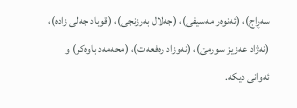سه‌ڕاج)، (ئه‌نوه‌ر مه‌سیفی)، (جه‌لال به‌رزنجی)، (قوباد جه‌لی زاده‌)، (نه‌ژاد عه‌زیز سورمێ)، (نه‌وزاد ره‌فعه‌ت)، (محه‌مه‌د باوه‌كر) و ئه‌وانی دیكه‌.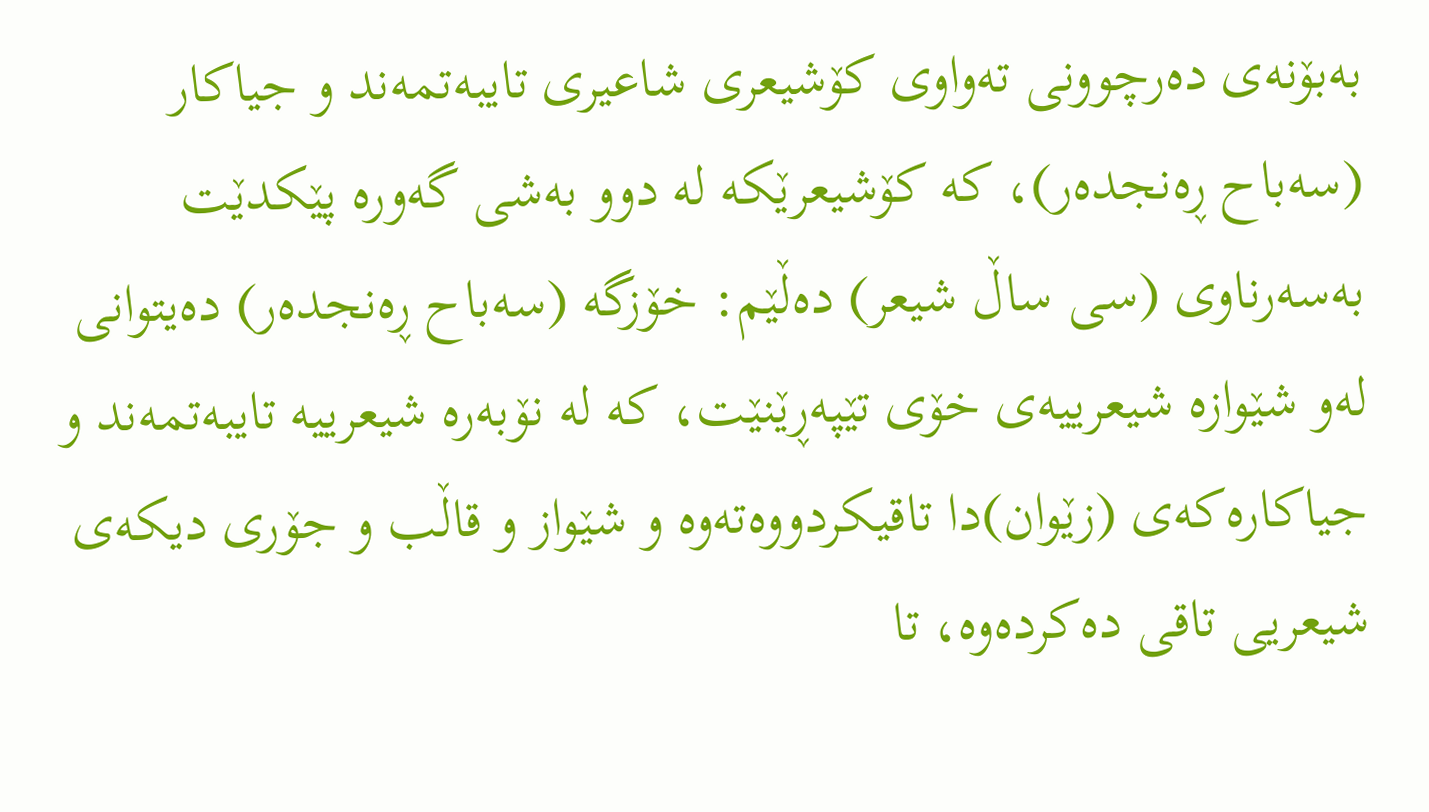به‌بۆنه‌ى ده‌رچوونی ته‌واوى كۆشیعری شاعیری تایبه‌تمه‌ند و جیاكار (سه‌باح ڕه‌نجده‌ر)، كه‌ كۆشیعرێكه‌ له‌ دوو به‌شى گه‌وره‌ پێكدێت به‌سه‌رناوى (سى ساڵ شیعر) ده‌ڵێم: خۆزگه‌ (سه‌باح ڕه‌نجده‌ر) ده‌یتوانی له‌و شێوازه‌ شیعرییه‌ى خۆى تێپه‌ڕێنێت، كه‌ له‌ نۆبه‌ره‌ شیعرییه‌ تایبه‌تمه‌ند و جیاكاره‌كه‌ی (زێوان)دا تاقیكردووه‌ته‌وه‌ و شێواز و قاڵب و جۆرى دیكه‌ى شیعریی تاقی ده‌كرده‌وه‌، تا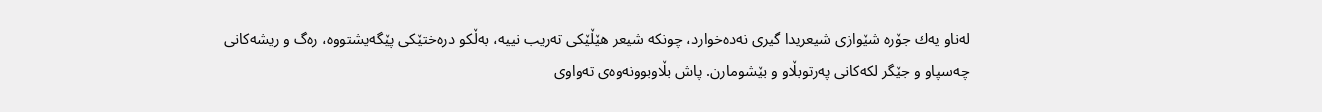له‌ناو یه‌ك جۆره‌ شێوازى شیعریدا گیری نه‌ده‌خوارد، چونكه‌ شیعر هێڵێكی ته‌ریب نییه‌، به‌ڵكو دره‌ختێكی پێگه‌یشتووه‌، ره‌گ و ریشه‌كانی چه‌سپاو و جێگر لكه‌كانی په‌رتوبڵاو و بێشومارن. پاش بڵاوبوونه‌وه‌ى ته‌واوى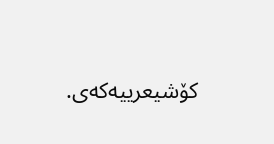كۆشیعرییه‌كه‌ى.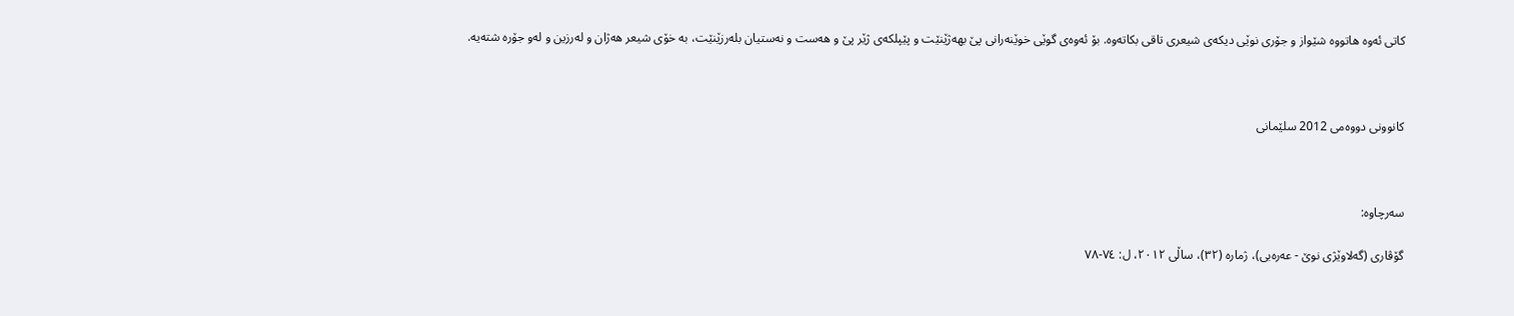كاتی ئه‌وه‌ هاتووه‌ شێواز و جۆرى نوێى دیكه‌ى شیعری تاقی بكاته‌وه‌. بۆ ئه‌وه‌ى گوێى خوێنه‌رانی پێ بهه‌ژێنێت و پێپلكه‌ى ژێر پێ و هه‌ست و نه‌ستیان بله‌رزێنێت، به‌ خۆى شیعر هه‌ژان و له‌رزین و له‌و جۆره‌ شته‌یه‌.



كانوونی دووه‌می 2012 سلێمانی



سەرچاوە:

گۆڤاری (گەلاوێژی نوێ - عەرەبی)، ژمارە (٣٢)، ساڵی ٢٠١٢، ل: ٧٤-٧٨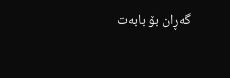گەڕان بۆ بابەت